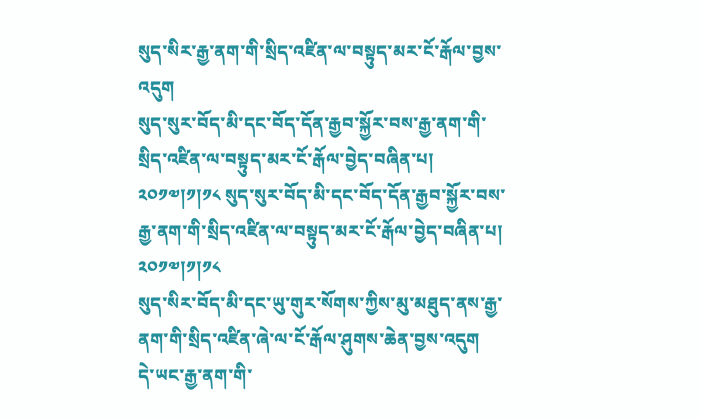སུད་སིར་རྒྱ་ནག་གི་སྲིད་འཛིན་ལ་བསྟུད་མར་ངོ་རྒོལ་བྱས་འདུག
སུད་སུར་བོད་མི་དང་བོད་དོན་རྒྱབ་སྐྱོར་བས་རྒྱ་ནག་གི་སྲིད་འཛིན་ལ་བསྟུད་མར་ངོ་རྒོལ་བྱེད་བཞིན་པ། ༢༠༡༧།༡།༡༨ སུད་སུར་བོད་མི་དང་བོད་དོན་རྒྱབ་སྐྱོར་བས་རྒྱ་ནག་གི་སྲིད་འཛིན་ལ་བསྟུད་མར་ངོ་རྒོལ་བྱེད་བཞིན་པ། ༢༠༡༧།༡།༡༨
སུད་སིར་བོད་མི་དང་ཡུ་གུར་སོགས་ཀྱིས་མུ་མཐུད་ནས་རྒྱ་ནག་གི་སྲིད་འཛིན་ཞེ་ལ་ངོ་རྒོལ་ཤུགས་ཆེན་བྱས་འདུག
དེ་ཡང་རྒྱ་ནག་གི་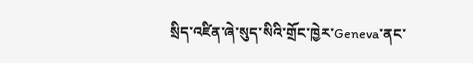སྲིད་འཛིན་ཞེ་སུད་སིའི་གྲོང་ཁྱེར་Geneva་ནང་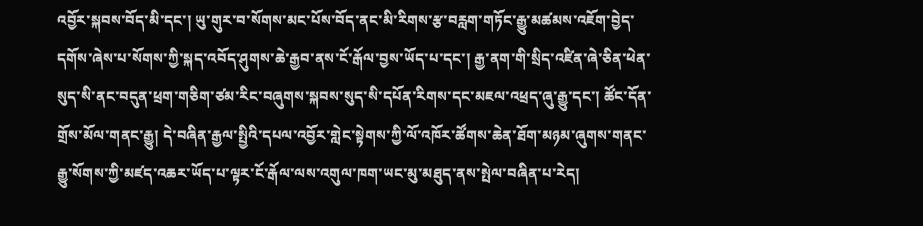འབྱོར་སྐབས་བོད་མི་དང་། ཡུ་གུར་བ་སོགས་མང་པོས་བོད་ནང་མི་རིགས་རྩ་བརླག་གཏོང་རྒྱུ་མཚམས་འཇོག་བྱེད་དགོས་ཞེས་པ་སོགས་ཀྱི་སྐད་འབོད་ཤུགས་ཆེ་རྒྱབ་ནས་ངོ་རྒོལ་བྱས་ཡོད་པ་དང་། རྒྱ་ནག་གི་སྲིད་འཛིན་ཞེ་ཅིན་ཕེན་སུད་སི་ནང་བདུན་ཕྲག་གཅིག་ཙམ་རིང་བཞུགས་སྐབས་སུད་སི་དཔོན་རིགས་དང་མཇལ་འཕྲད་ཞུ་རྒྱུ་དང་། ཚོང་དོན་གྲོས་མོལ་གནང་རྒྱུ། དེ་བཞིན་རྒྱལ་སྤྱིའི་དཔལ་འབྱོར་གླེང་སྟེགས་ཀྱི་ལོ་འཁོར་ཚོགས་ཆེན་ཐོག་མཉམ་ཞུགས་གནང་རྒྱུ་སོགས་ཀྱི་མཛད་འཆར་ཡོད་པ་ལྟར་ངོ་རྒོལ་ལས་འགུལ་ཁག་ཡང་མུ་མཐུད་ནས་སྤེལ་བཞིན་པ་རེད།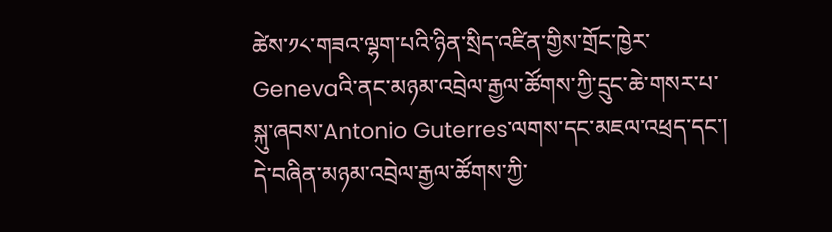ཚེས་༡༨་གཟའ་ལྷག་པའི་ཉིན་སྲིད་འཛིན་གྱིས་གྲོང་ཁྱེར་Genevaའི་ནང་མཉམ་འབྲེལ་རྒྱལ་ཚོགས་ཀྱི་དྲུང་ཆེ་གསར་པ་སྐུ་ཞབས་Antonio Guterres་ལགས་དང་མཇལ་འཕྲད་དང་། དེ་བཞིན་མཉམ་འབྲེལ་རྒྱལ་ཚོགས་ཀྱི་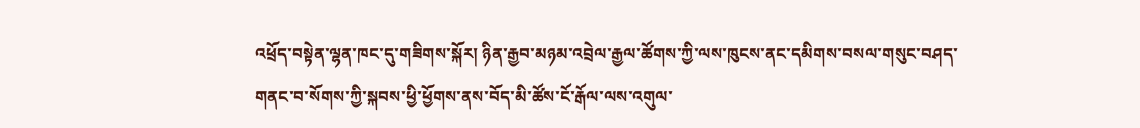འཕྲོད་བསྟེན་ལྷན་ཁང་དུ་གཟིགས་སྐོར། ཉིན་རྒྱབ་མཉམ་འབྲེལ་རྒྱལ་ཚོགས་ཀྱི་ལས་ཁུངས་ནང་དམིགས་བསལ་གསུང་བཤད་གནང་བ་སོགས་ཀྱི་སྐབས་ཕྱི་ཕྱོགས་ནས་བོད་མི་ཚོས་ངོ་རྒོལ་ལས་འགུལ་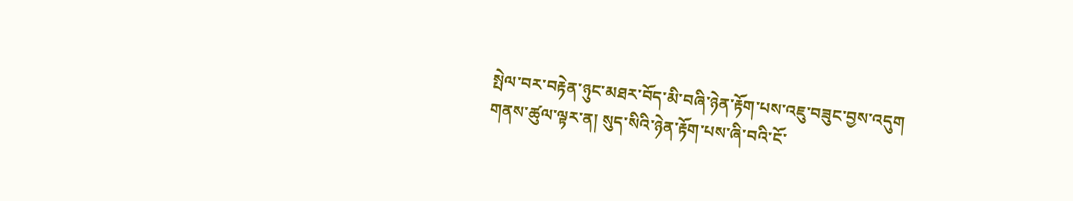སྤེལ་བར་བརྟེན་ཉུང་མཐར་བོད་མི་བཞི་ཉེན་རྟོག་པས་འཇུ་བཟུང་བྱས་འདུག
གནས་ཚུལ་ལྟར་ན། སུད་སིའི་ཉེན་རྟོག་པས་ཞི་བའི་ངོ་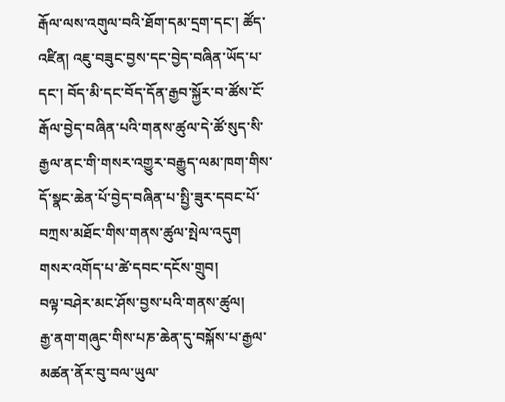རྒོལ་ལས་འགུལ་བའི་ཐོག་དམ་དྲག་དང་། ཚོད་འཛིན། འཇུ་བཟུང་བྱས་དང་བྱེད་བཞིན་ཡོད་པ་དང་། བོད་མི་དང་བོད་དོན་རྒྱབ་སྐྱོར་བ་ཚོས་ངོ་རྒོལ་བྱེད་བཞིན་པའི་གནས་ཚུལ་དེ་ཚོ་སུད་སི་རྒྱལ་ནང་གི་གསར་འགྱུར་བརྒྱུད་ལམ་ཁག་གིས་དོ་སྣང་ཆེན་པོ་བྱེད་བཞིན་པ་སྤྱི་ཟུར་དབང་པོ་བཀྲས་མཐོང་གིས་གནས་ཚུལ་སྤེལ་འདུག
གསར་འགོད་པ་ཚེ་དབང་དངོས་གྲུབ།
བལྟ་བཤེར་མང་ཤོས་བྱས་པའི་གནས་ཚུལ།
རྒྱ་ནག་གཞུང་གིས་པཎ་ཆེན་དུ་བསྐོས་པ་རྒྱལ་མཚན་ནོར་བུ་བལ་ཡུལ་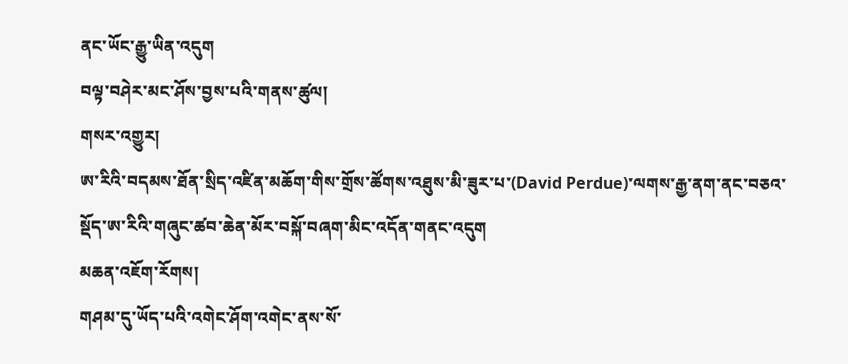ནང་ཡོང་རྒྱུ་ཡིན་འདུག
བལྟ་བཤེར་མང་ཤོས་བྱས་པའི་གནས་ཚུལ།
གསར་འགྱུར།
ཨ་རིའི་བདམས་ཐོན་སྲིད་འཛིན་མཆོག་གིས་གྲོས་ཚོགས་འཐུས་མི་ཟུར་པ་(David Perdue)་ལགས་རྒྱ་ནག་ནང་བཅའ་སྡོད་ཨ་རིའི་གཞུང་ཚབ་ཆེན་མོར་བསྐོ་བཞག་མིང་འདོན་གནང་འདུག
མཆན་འཇོག་རོགས།
གཤམ་དུ་ཡོད་པའི་འགེང་ཤོག་འགེང་ནས་སོ་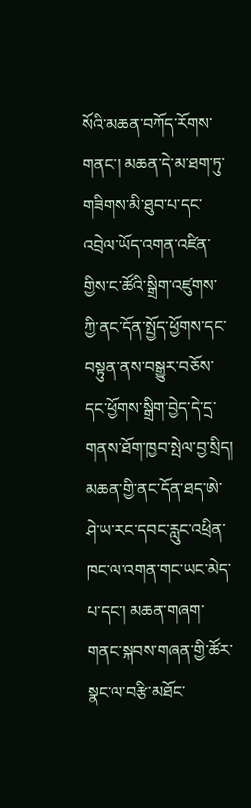སོའི་མཆན་བཀོད་རོགས་གནང་། མཆན་དེ་མ་ཐག་ཏུ་གཟིགས་མི་ཐུབ་པ་དང་འབྲེལ་ཡོད་འགན་འཛིན་གྱིས་ང་ཚོའི་སྒྲིག་འཛུགས་ཀྱི་ནང་དོན་སྤྱོད་ཕྱོགས་དང་བསྟུན་ནས་བསྒྱུར་བཅོས་དང་ཕྱོགས་སྒྲིག་བྱེད་དེ་དྲ་གནས་ཐོག་ཁྱབ་སྤེལ་བྱ་སྲིད། མཆན་གྱི་ནང་དོན་ཐད་ཨེ་ཤེ་ཡ་རང་དབང་རླུང་འཕྲིན་ཁང་ལ་འགན་གང་ཡང་མེད་པ་དང་། མཆན་གཞག་གནང་སྐབས་གཞན་གྱི་ཚོར་སྣང་ལ་བརྩི་མཐོང་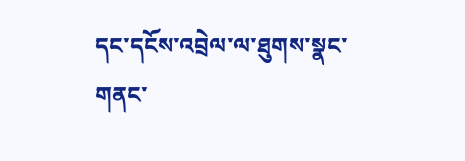དང་དངོས་འབྲེལ་ལ་ཐུགས་སྣང་གནང་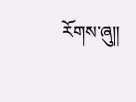རོགས་ཞུ༎